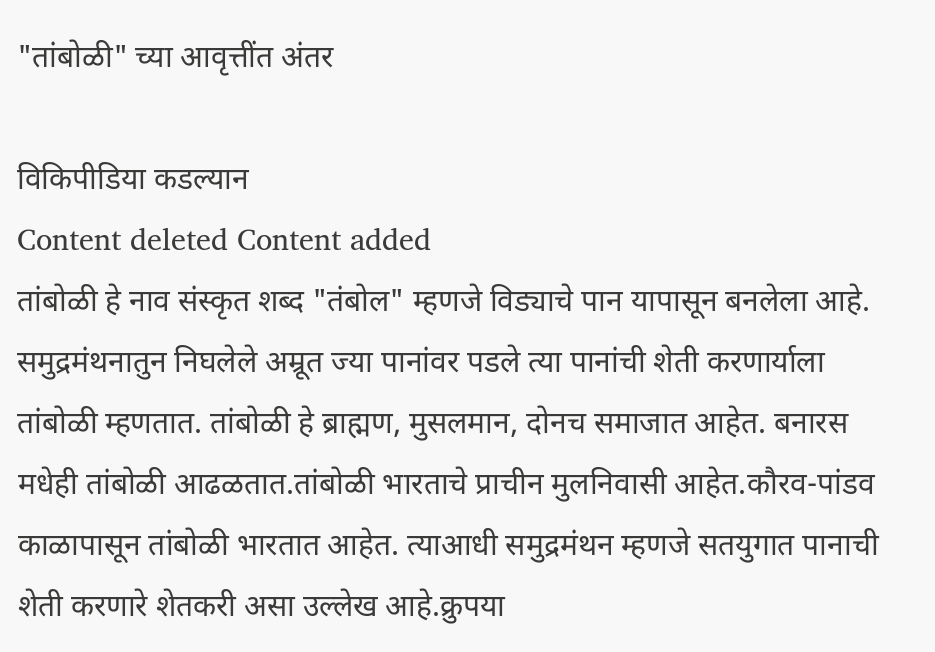"तांबोळी" च्या आवृत्तींत अंतर

विकिपीडिया कडल्यान
Content deleted Content added
तांबोळी हे नाव संस्कृत शब्द "तंबोल" म्हणजे विड्याचे पान यापासून बनलेला आहे. समुद्रमंथनातुन निघलेले अम्रूत ज्या पानांवर पडले त्या पानांची शेती करणार्याला तांबोळी म्हणतात. तांबोळी हे ब्राह्मण, मुसलमान, दोनच समाजात आहेत. बनारस मधेही तांबोळी आढळतात.तांबोळी भारताचे प्राचीन मुलनिवासी आहेत.कौरव-पांडव काळापासून तांबोळी भारतात आहेत. त्याआधी समुद्रमंथन म्हणजे सतयुगात पानाची शेती करणारे शेतकरी असा उल्लेख आहे.क्रुपया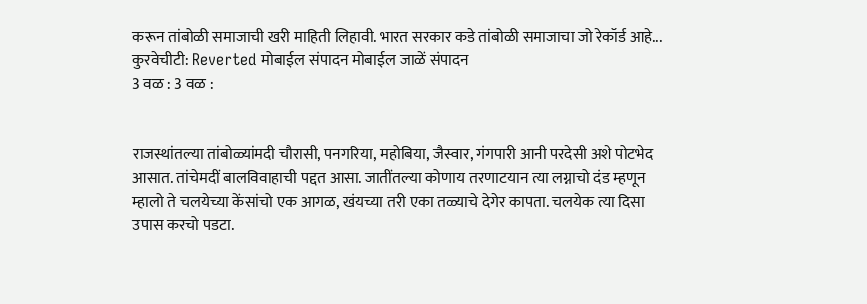करून तांबोळी समाजाची खरी माहिती लिहावी. भारत सरकार कडे तांबोळी समाजाचा जो रेकॉर्ड आहे...
कुरवेचीटी: Reverted मोबाईल संपादन मोबाईल जाळें संपादन
3 वळ : 3 वळ :


राजस्थांतल्या तांबोळ्यांमदी चौरासी, पनगरिया, महोबिया, जैस्वार, गंगपारी आनी परदेसी अशे पोटभेद आसात. तांचेमदीं बालविवाहाची पद्दत आसा. जातींतल्या कोणाय तरणाटयान त्या लग्नाचो दंड म्हणून म्हालो ते चलयेच्या केंसांचो एक आगळ, खंयच्या तरी एका तळ्याचे देगेर कापता. चलयेक त्या दिसा उपास करचो पडटा.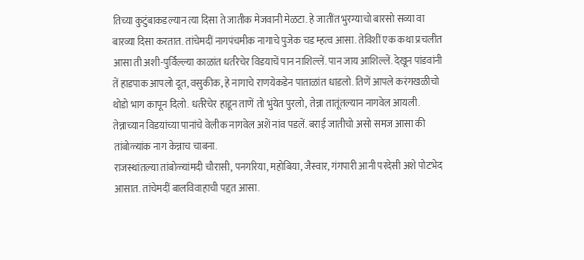तिच्या कुटुंबाकडल्यान त्या दिसा ते जातीक मेजवानी मेळटा. हे जातींत भुरग्याचो बारसो सव्या वा बारव्या दिसा करतात. तांचेमदीं नागपंचमीक नागाचे पुजेक चड म्हत्व आसा. तेविशीं एक कथा प्रचलीत आसा ती अशी-पुर्विल्ल्या काळांत धर्तरेचेर विडयाचें पान नाशिल्लें. पान जाय आशिल्लें. देखून पांडवांनी तें हाडपाक आपलो दूत, वसुकीक, हे नागाचे राणयेकडेन पाताळांत धाडलो. तिणें आपले करंगखळीचो थोडो भाग कापून दिलो. धर्तरेचेर हाडून ताणें तो भुंयेत पुरलो, तेन्ना तातूंतल्यान नागवेल आयली. तेन्नाच्यान विडयांच्या पानांचे वेलीक नागवेल अशें नांव पडलें. बराई जातीचो असो समज आसा की तांबोळ्यांक नाग केन्नाच चाबना.
राजस्थांतल्या तांबोळ्यांमदी चौरासी, पनगरिया, महोबिया, जैस्वार, गंगपारी आनी परदेसी अशे पोटभेद आसात. तांचेमदीं बालविवाहाची पद्दत आसा.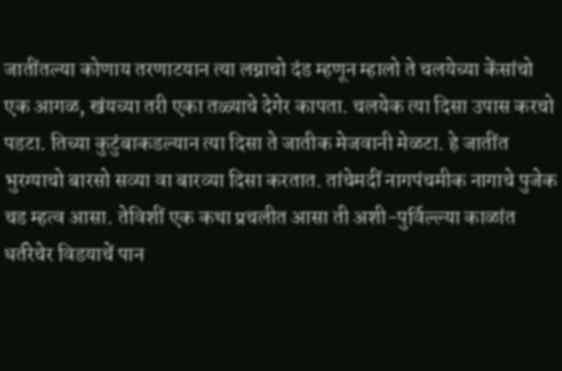जातींतल्या कोणाय तरणाटयान त्या लग्नाचो दंड म्हणून म्हालो ते चलयेच्या केंसांचो एक आगळ, खंयच्या तरी एका तळ्याचे देगेर कापता. चलयेक त्या दिसा उपास करचो पडटा. तिच्या कुटुंबाकडल्यान त्या दिसा ते जातीक मेजवानी मेळटा. हे जातींत भुरग्याचो बारसो सव्या वा बारव्या दिसा करतात. तांचेमदीं नागपंचमीक नागाचे पुजेक चड म्हत्व आसा. तेविशीं एक कथा प्रचलीत आसा ती अशी-पुर्विल्ल्या काळांत धर्तरेचेर विडयाचें पान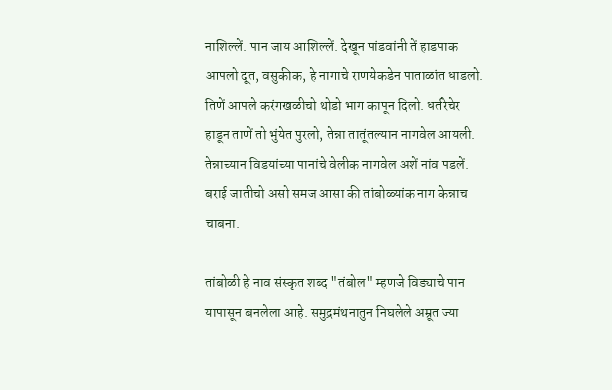नाशिल्लें. पान जाय आशिल्लें. देखून पांडवांनी तें हाडपाक आपलो दूत, वसुकीक, हे नागाचे राणयेकडेन पाताळांत धाडलो. तिणें आपले करंगखळीचो थोडो भाग कापून दिलो. धर्तरेचेर हाडून ताणें तो भुंयेत पुरलो, तेन्ना तातूंतल्यान नागवेल आयली. तेन्नाच्यान विडयांच्या पानांचे वेलीक नागवेल अशें नांव पडलें. बराई जातीचो असो समज आसा की तांबोळ्यांक नाग केन्नाच चाबना.

तांबोळी हे नाव संस्कृत शब्द "तंबोल" म्हणजे विड्याचे पान यापासून बनलेला आहे. समुद्रमंथनातुन निघलेले अम्रूत ज्या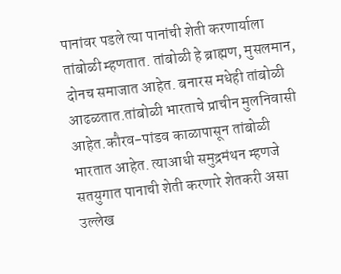पानांवर पडले त्या पानांची शेती करणार्याला तांबोळी म्हणतात. तांबोळी हे ब्राह्मण, मुसलमान, दोनच समाजात आहेत. बनारस मधेही तांबोळी आढळतात.तांबोळी भारताचे प्राचीन मुलनिवासी आहेत.कौरव-पांडव काळापासून तांबोळी भारतात आहेत. त्याआधी समुद्रमंथन म्हणजे सतयुगात पानाची शेती करणारे शेतकरी असा उल्लेख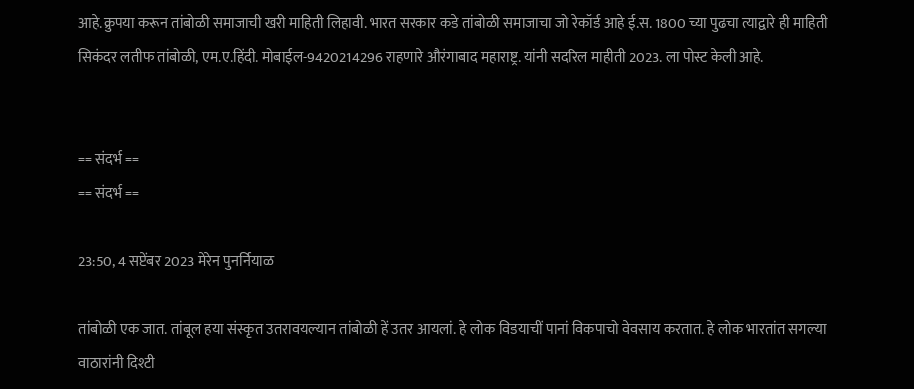आहे.क्रुपया करून तांबोळी समाजाची खरी माहिती लिहावी. भारत सरकार कडे तांबोळी समाजाचा जो रेकॉर्ड आहे ई.स. 1800 च्या पुढचा त्याद्वारे ही माहिती सिकंदर लतीफ तांबोळी, एम.ए.हिंदी. मोबाईल-9420214296 राहणारे औरंगाबाद महाराष्ट्र. यांनी सदरिल माहीती 2023. ला पोस्ट केली आहे.


== संदर्भ ==
== संदर्भ ==

23:50, 4 सप्टेंबर 2023 मेरेन पुनर्नियाळ

तांबोळी एक जात. तांबूल हया संस्कृत उतरावयल्यान तांबोळी हें उतर आयलां. हे लोक विडयाचीं पानां विकपाचो वेवसाय करतात. हे लोक भारतांत सगल्या वाठारांनी दिश्टी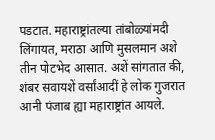पडटात. महाराष्ट्रांतल्या तांबोळ्यांमदी लिंगायत, मराठा आणि मुसलमान अशे तीन पोटभेद आसात. अशें सांगतात की, शंबर सवायशें वर्सांआदीं हे लोक गुजरात आनी पंजाब ह्या महाराष्ट्रांत आयले.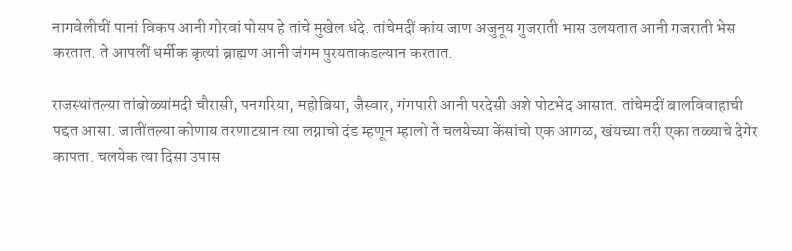नागवेलीचीं पानां विकप आनी गोरवां पोसप हे तांचे मुखेल धंदे. तांचेमदीं कांय जाण अजुनूय गुजराती भास उलयतात आनी गजराती भेस करतात. ते आपलीं धर्मीक कृत्यां ब्राह्मण आनी जंगम पुरयताकडल्यान करतात.

राजस्थांतल्या तांबोळ्यांमदी चौरासी, पनगरिया, महोबिया, जैस्वार, गंगपारी आनी परदेसी अशे पोटभेद आसात. तांचेमदीं बालविवाहाची पद्दत आसा. जातींतल्या कोणाय तरणाटयान त्या लग्नाचो दंड म्हणून म्हालो ते चलयेच्या केंसांचो एक आगळ, खंयच्या तरी एका तळ्याचे देगेर कापता. चलयेक त्या दिसा उपास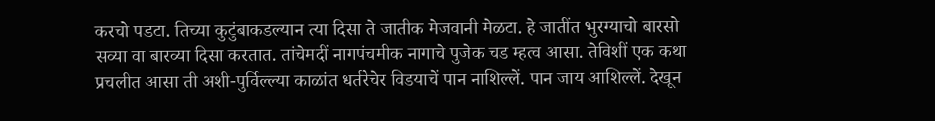करचो पडटा. तिच्या कुटुंबाकडल्यान त्या दिसा ते जातीक मेजवानी मेळटा. हे जातींत भुरग्याचो बारसो सव्या वा बारव्या दिसा करतात. तांचेमदीं नागपंचमीक नागाचे पुजेक चड म्हत्व आसा. तेविशीं एक कथा प्रचलीत आसा ती अशी-पुर्विल्ल्या काळांत धर्तरेचेर विडयाचें पान नाशिल्लें. पान जाय आशिल्लें. देखून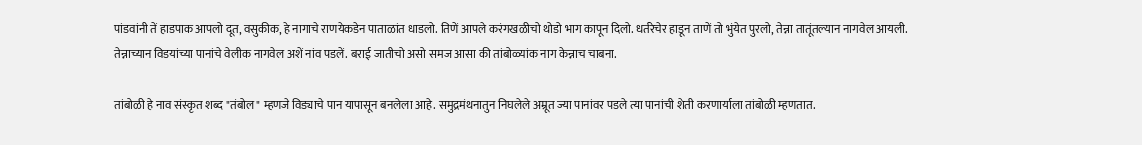पांडवांनी तें हाडपाक आपलो दूत, वसुकीक, हे नागाचे राणयेकडेन पाताळांत धाडलो. तिणें आपले करंगखळीचो थोडो भाग कापून दिलो. धर्तरेचेर हाडून ताणें तो भुंयेत पुरलो, तेन्ना तातूंतल्यान नागवेल आयली. तेन्नाच्यान विडयांच्या पानांचे वेलीक नागवेल अशें नांव पडलें. बराई जातीचो असो समज आसा की तांबोळ्यांक नाग केन्नाच चाबना.

तांबोळी हे नाव संस्कृत शब्द "तंबोल" म्हणजे विड्याचे पान यापासून बनलेला आहे. समुद्रमंथनातुन निघलेले अम्रूत ज्या पानांवर पडले त्या पानांची शेती करणार्याला तांबोळी म्हणतात.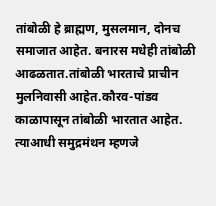तांबोळी हे ब्राह्मण, मुसलमान, दोनच समाजात आहेत. बनारस मधेही तांबोळी आढळतात.तांबोळी भारताचे प्राचीन मुलनिवासी आहेत.कौरव-पांडव काळापासून तांबोळी भारतात आहेत. त्याआधी समुद्रमंथन म्हणजे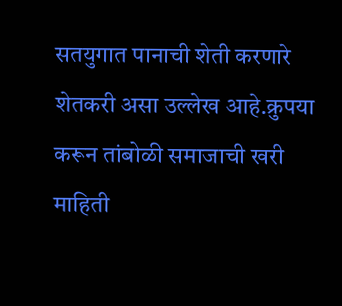सतयुगात पानाची शेती करणारे शेतकरी असा उल्लेख आहे.क्रुपया करून तांबोळी समाजाची खरी माहिती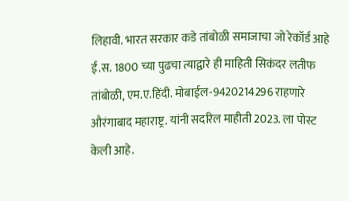लिहावी. भारत सरकार कडे तांबोळी समाजाचा जो रेकॉर्ड आहे ई.स. 1800 च्या पुढचा त्याद्वारे ही माहिती सिकंदर लतीफ तांबोळी, एम.ए.हिंदी. मोबाईल-9420214296 राहणारे औरंगाबाद महाराष्ट्र. यांनी सदरिल माहीती 2023. ला पोस्ट केली आहे.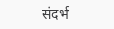संदर्भ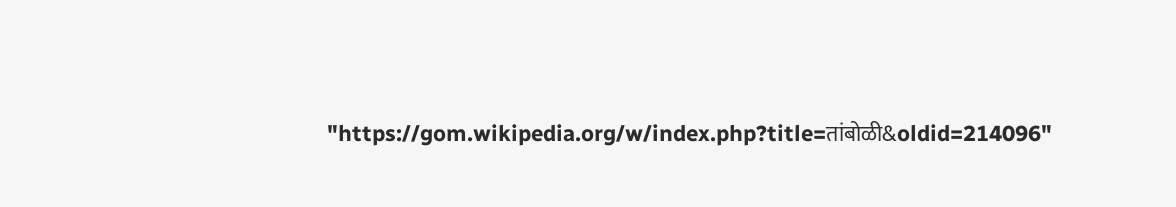"https://gom.wikipedia.org/w/index.php?title=तांबोळी&oldid=214096"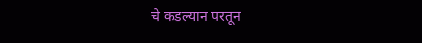चे कडल्यान परतून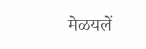मेळयलें